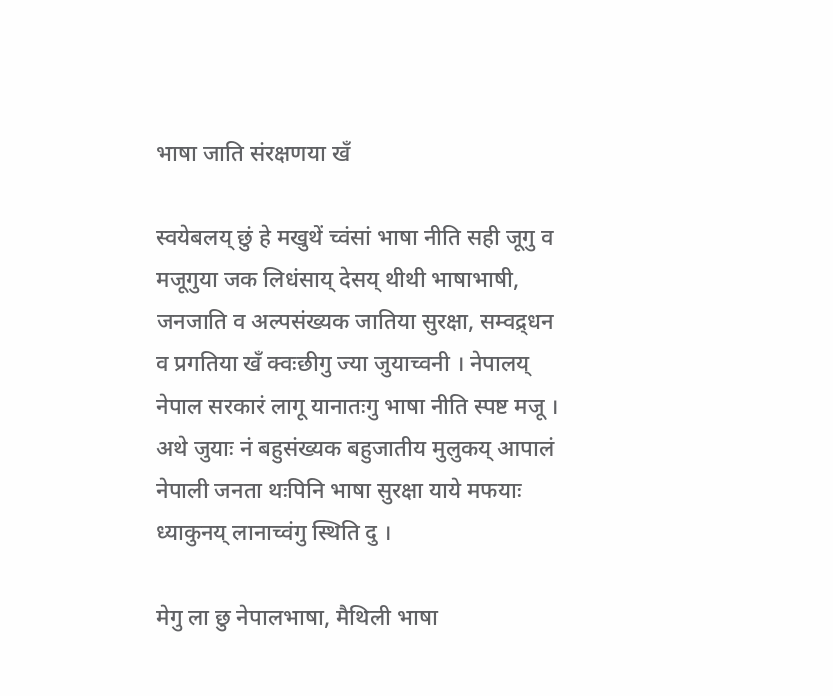भाषा जाति संरक्षणया खँ

स्वयेबलय् छुं हे मखुथें च्वंसां भाषा नीति सही जूगु व मजूगुया जक लिधंसाय् देसय् थीथी भाषाभाषी, जनजाति व अल्पसंख्यक जातिया सुरक्षा, सम्वद्र्धन व प्रगतिया खँ क्वःछीगु ज्या जुयाच्वनी । नेपालय् नेपाल सरकारं लागू यानातःगु भाषा नीति स्पष्ट मजू । अथे जुयाः नं बहुसंख्यक बहुजातीय मुलुकय् आपालं नेपाली जनता थःपिनि भाषा सुरक्षा याये मफयाः ध्याकुनय् लानाच्वंगु स्थिति दु ।

मेगु ला छु नेपालभाषा, मैथिली भाषा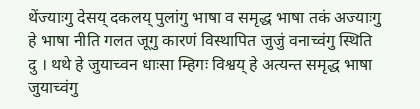थेंज्याःगु देसय् दकलय् पुलांगु भाषा व समृद्ध भाषा तकं अज्याःगु हे भाषा नीति गलत जूगु कारणं विस्थापित जुजुं वनाच्वंगु स्थिति दु । थथे हे जुयाच्वन धाःसा म्हिगः विश्वय् हे अत्यन्त समृद्ध भाषा जुयाच्वंगु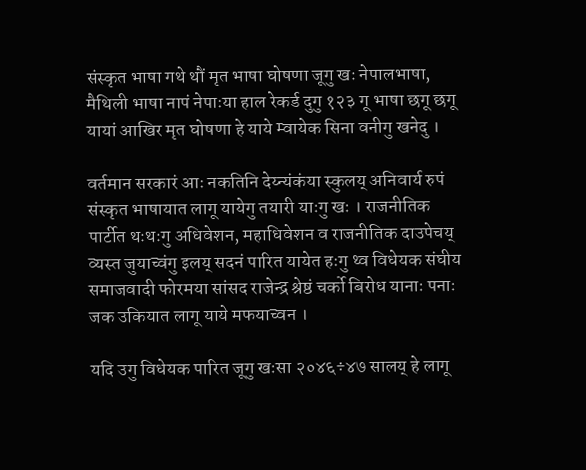संस्कृत भाषा गथे थौं मृत भाषा घोषणा जूगु खः नेपालभाषा, मैथिली भाषा नापं नेपाःया हाल रेकर्ड दुगु १२३ गू भाषा छगू छगू यायां आखिर मृत घोषणा हे याये म्वायेक सिना वनीगु खनेदु ।

वर्तमान सरकारं आः नकतिनि देय्न्यंकंया स्कुलय् अनिवार्य रुपं संस्कृत भाषायात लागू यायेगु तयारी याःगु खः । राजनीतिक पार्टीत थःथःगु अधिवेशन, महाधिवेशन व राजनीतिक दाउपेचय् व्यस्त जुयाच्वंगु इलय् सदनं पारित यायेत हःगु थ्व विधेयक संघीय समाजवादी फोरमया सांसद राजेन्द्र श्रेष्ठं चर्को बिरोध यानाः पनाः जक उकियात लागू याये मफयाच्वन ।

यदि उगु विधेयक पारित जूगु खःसा २०४६÷४७ सालय् हे लागू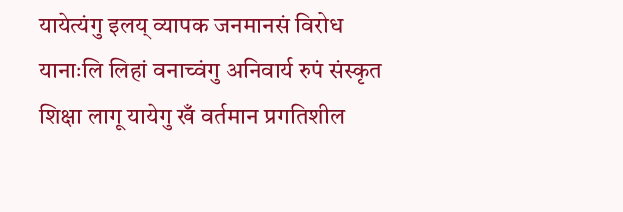यायेत्यंगु इलय् व्यापक जनमानसं विरोध यानाःलि लिहां वनाच्वंगु अनिवार्य रुपं संस्कृत शिक्षा लागू यायेगु खँ वर्तमान प्रगतिशील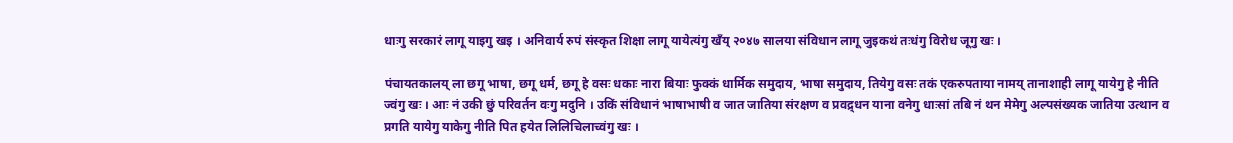धाःगु सरकारं लागू याइगु खइ । अनिवार्य रुपं संस्कृत शिक्षा लागू यायेत्यंगु खँय् २०४७ सालया संविधान लागू जुइकथं तःधंगु विरोध जूगु खः ।

पंचायतकालय् ला छगू भाषा, छगू धर्म, छगू हे वसः धकाः नारा बियाः फुक्कं धार्मिक समुदाय, भाषा समुदाय, तियेगु वसः तकं एकरुपताया नामय् तानाशाही लागू यायेगु हे नीति ज्वंगु खः । आः नं उकी छुं परिवर्तन वःगु मदुनि । उकिं संविधानं भाषाभाषी व जात जातिया संरक्षण व प्रवद्र्धन याना वनेगु धाःसां तबि नं थन मेमेगु अल्पसंख्यक जातिया उत्थान व प्रगति यायेगु याकेगु नीति पित हयेत लिलिचिलाच्वंगु खः ।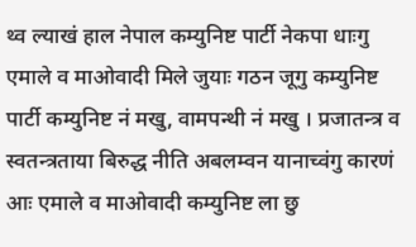थ्व ल्याखं हाल नेपाल कम्युनिष्ट पार्टी नेकपा धाःगु एमाले व माओवादी मिले जुयाः गठन जूगु कम्युनिष्ट पार्टी कम्युनिष्ट नं मखु, वामपन्थी नं मखु । प्रजातन्त्र व स्वतन्त्रताया बिरुद्ध नीति अबलम्वन यानाच्वंगु कारणं आः एमाले व माओवादी कम्युनिष्ट ला छु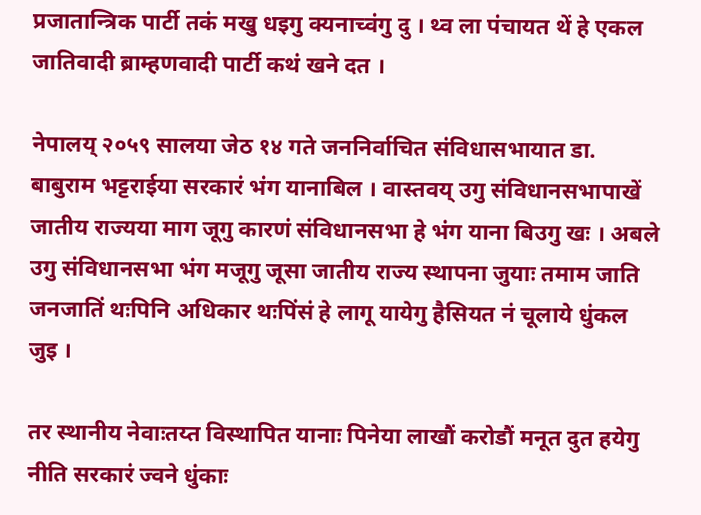प्रजातान्त्रिक पार्टी तकं मखु धइगु क्यनाच्वंगु दु । थ्व ला पंचायत थें हे एकल जातिवादी ब्राम्हणवादी पार्टी कथं खने दत ।

नेपालय् २०५९ सालया जेठ १४ गते जननिर्वाचित संविधासभायात डा. बाबुराम भट्टराईया सरकारं भंग यानाबिल । वास्तवय् उगु संविधानसभापाखें जातीय राज्यया माग जूगु कारणं संविधानसभा हे भंग याना बिउगु खः । अबले उगु संविधानसभा भंग मजूगु जूसा जातीय राज्य स्थापना जुयाः तमाम जाति जनजातिं थःपिनि अधिकार थःपिंसं हे लागू यायेगु हैसियत नं चूलाये धुंकल जुइ ।

तर स्थानीय नेवाःतय्त विस्थापित यानाः पिनेया लाखौं करोडौं मनूत दुत हयेगु नीति सरकारं ज्वने धुंकाः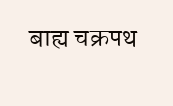बाह्य चक्रपथ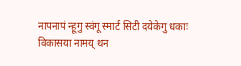नापनापं न्हूगु स्वंगू स्मार्ट सिटी दयेकेगु धकाः विकासया नामय् थन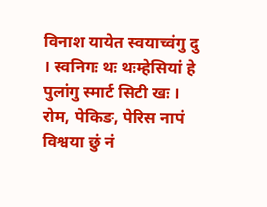विनाश यायेत स्वयाच्वंगु दु । स्वनिगः थः थःम्हेसियां हे पुलांगु स्मार्ट सिटी खः । रोम, पेकिङ, पेरिस नापं विश्वया छुं नं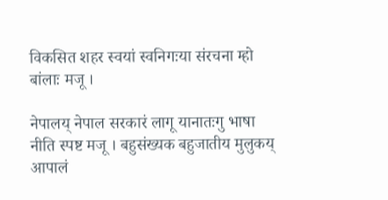विकसित शहर स्वयां स्वनिगःया संरचना म्हो बांलाः मजू ।

नेपालय् नेपाल सरकारं लागू यानातःगु भाषा नीति स्पष्ट मजू । बहुसंख्यक बहुजातीय मुलुकय् आपालं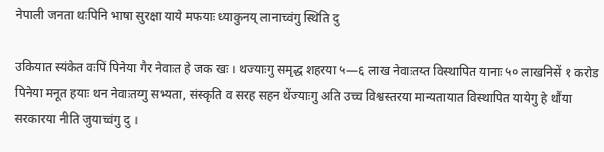नेपाली जनता थःपिनि भाषा सुरक्षा याये मफयाः ध्याकुनय् लानाच्वंगु स्थिति दु

उकियात स्यंकेत वःपिं पिनेया गैर नेवाःत हे जक खः । थज्याःगु समृद्ध शहरया ५—६ लाख नेवाःतय्त विस्थापित यानाः ५० लाखनिसें १ करोड पिनेया मनूत हयाः थन नेवाःतय्गु सभ्यता, संस्कृति व सरह सहन थेंज्याःगु अति उच्च विश्वस्तरया मान्यतायात विस्थापित यायेगु हे थौंया सरकारया नीति जुयाच्वंगु दु ।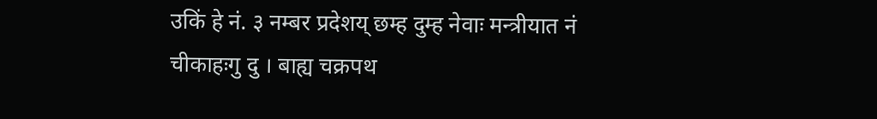उकिं हे नं. ३ नम्बर प्रदेशय् छम्ह दुम्ह नेवाः मन्त्रीयात नं चीकाहःगु दु । बाह्य चक्रपथ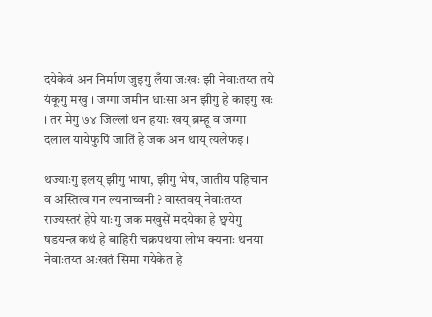दयेकेवं अन निर्माण जुइगु लँया जःखः झी नेवाःतय्त तये यंकूगु मखु । जग्गा जमीन धाःसा अन झीगु हे काइगु खः । तर मेगु ७४ जिल्लां थन हयाः खय् ब्रम्हू व जग्गा दलाल यायेफुपिं जातिं हे जक अन थाय् त्यलेफइ ।

थज्याःगु इलय् झीगु भाषा, झीगु भेष, जातीय पहिचान व अस्तित्व गन ल्यनाच्वनी ? वास्तवय् नेवाःतय्त राज्यस्तरं हेपे याःगु जक मखुसें मदयेका हे छ्वयेगु षडयन्त्र कथं हे बाहिरी चक्रपथया लोभ क्यनाः थनया नेवाःतय्त अःखतं सिमा गयेकेत हे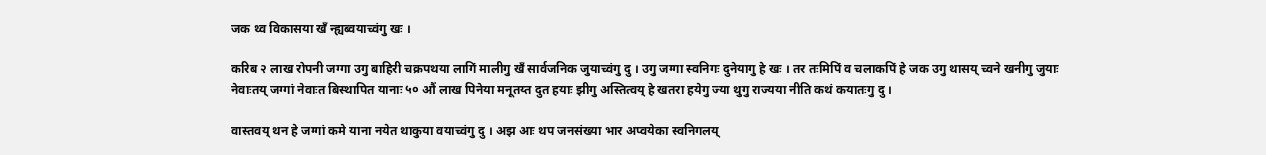जक थ्व विकासया खँ न्ह्यब्वयाच्वंगु खः ।

करिब २ लाख रोपनी जग्गा उगु बाहिरी चक्रपथया लागिं मालीगु खँ सार्वजनिक जुयाच्वंगु दु । उगु जग्गा स्वनिगः दुनेयागु हे खः । तर तःमिपिं व चलाकपिं हे जक उगु थासय् च्वने खनीगु जुयाः नेवाःतय् जग्गां नेवाःत बिस्थापित यानाः ५० औं लाख पिनेया मनूतय्त दुत हयाः झीगु अस्तित्वय् हे खतरा हयेगु ज्या थुगु राज्यया नीति कथं कयातःगु दु ।

वास्तवय् थन हे जग्गां कमे याना नयेत थाकुया वयाच्वंगु दु । अझ आः थप जनसंख्या भार अप्वयेका स्वनिगलय्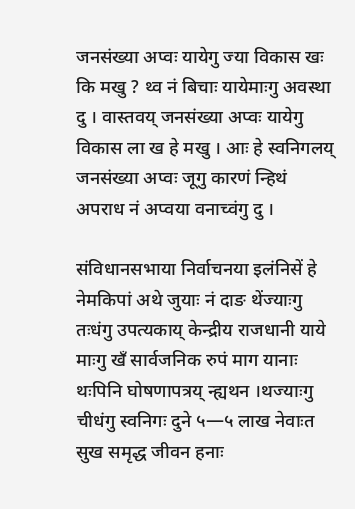जनसंख्या अप्वः यायेगु ज्या विकास खः कि मखु ? थ्व नं बिचाः यायेमाःगु अवस्था दु । वास्तवय् जनसंख्या अप्वः यायेगु विकास ला ख हे मखु । आः हे स्वनिगलय् जनसंख्या अप्वः जूगु कारणं न्हिथं अपराध नं अप्वया वनाच्वंगु दु ।

संविधानसभाया निर्वाचनया इलंनिसें हे नेमकिपां अथे जुयाः नं दाङ थेंज्याःगु तःधंगु उपत्यकाय् केन्द्रीय राजधानी याये माःगु खँ सार्वजनिक रुपं माग यानाः थःपिनि घोषणापत्रय् न्ह्यथन ।थज्याःगु चीधंगु स्वनिगः दुने ५—५ लाख नेवाःत सुख समृद्ध जीवन हनाः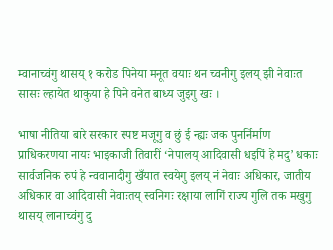म्वानाच्वंगु थासय् १ करोड पिनेया मनूत वयाः थन च्वनीगु इलय् झी नेवाःत सासः ल्हायेत थाकुया हे पिने वनेत बाध्य जुइगु खः ।

भाषा नीतिया बारे सरकार स्पष्ट मजूगु व छुं ई न्ह्यः जक पुनर्निर्माण प्राधिकरणया नायः भाइकाजी तिवारीं ‘नेपालय् आदिवासी धइपिं हे मदु’ धकाः सार्वजनिक रुपं हे न्ववानादीगु खँयात स्वयेगु इलय् नं नेवाः अधिकार, जातीय अधिकार वा आदिवासी नेवाःतय् स्वनिगः रक्षाया लागिं राज्य गुलि तक मखुगु थासय् लानाच्वंगु दु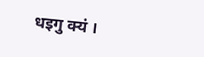धइगु क्यं ।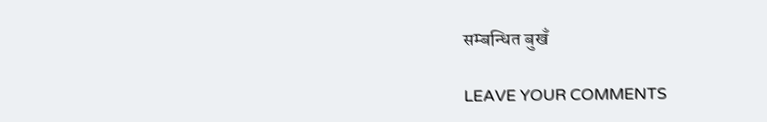सम्बन्धित बुखँ

LEAVE YOUR COMMENTS